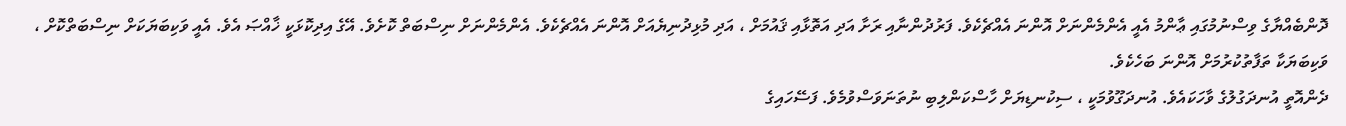ދޮންބެއްޔާގެ ވިސްނުމުގައި ޢާންމު އެއީ އެންމެންނަށް އޮންނަ އެއްޗެކެވެ. ފަރުދުންނާއި ރަށާ އަދި އަތޮޅާއި ޤައުމަށް ، އަދި މުޅިދުނިޔެއަށް އޮންނަ އެއްޗެކެވެ. އެންމެންނަށް ނިސްބަތް ކޮށެވެ. އޭގެ އިދިކޮޅަކީ ޚާއްޞަ އެވެ. އެއީ ވަކިބަޔަކަށް ނިސްބަތްކޮށް ، ވަކިބަޔަކާ ތަފާތުކުރުމަށް އޮންނަ ބަހެކެވެ.
ދެންއޮތީ އުނދަގުލުގެ ވާހަކައެވެ. އުނދަގޫވުމަކީ ، ސިކުނޑިޔަށް ހާސްކަންލިބި ނުތަނަވަސްވުމެވެ. ފަސޭހައިގެ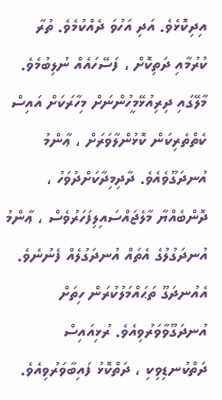އިދިކޮޅެވެ. އަދި އަހުވަ ދެއްކުމެވެ. ތުރާ ކުރުމާއި ދަތިކޮށް ، ފަސޭހައެއް ނުލިބުމެވެ.
މާލޭގައި ދިރިއުޅޭމީހުންނަށް މިހާރަކަށް އައިސް ކެތްތެރިކަން ކޮޅުންލާވަރަށް ، ޢާންމު އުނދަގޫވެއެވެ. ދާދިމިދާކަށްދުވަހު ، ދޮންބެއްޔާ މާލެޖައްސައިލިފަހަރުވެސް ، ޢާންމު އުނދަގުލުގެ އެތައް އުނދަގުލެއް ފެނުނެވެ. އެއުނދަގޫ ތަޙައްމަލުކުރަން ހިތަށް އުނދަގޫވާވަރުވިއެވެ. ރުޅިއައިސް ދަތްކުނޑިވިކި ، ދަތްކޮޅު ފައިބާވަރުވިއެވެ.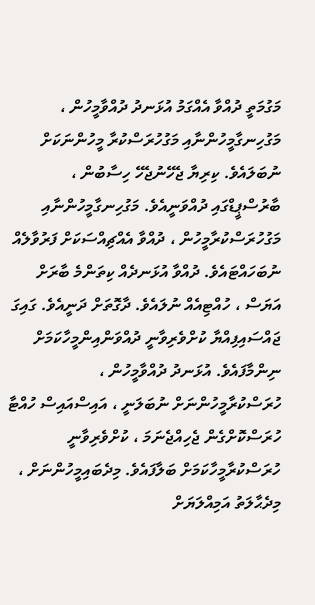މަގުމަތީ ދުއްވާ އެއްގަމު އުޅަނދު ދުއްވާމީހުން ، މަގުހިނގާމީހުންނާއި މަގުހުރަސްކުރާ މީހުންނަކަށް ނުބަލައެވެ. ކިރިޔާ ޖެހޭނުޖެހޭ ހިސާބުން ، ބާރުސްޕީޑްގައި ދުއްވަނީއެވެ. މަގުހިނގާމީހުންނާއި މަގުހުރަސްކުރާމީހުން ، ދުއްވާ އެއްޗިއްސަކަށް ފަރުވާލެއް ނުބަހައްޓައެވެ. ދުއްވާ އުޅަނދެއް ކިތަންމެ ބާރަށް އަޔަސް ، ހުއްޓިއެއް ނުލައެވެ. ދާގޮތަށް ދަނީއެވެ. ގައިގަ ޖައްސައިފިއްޔާ ކުށްވެރިވާނީ ދުއްވަންއިންމީހާކަމަށް ނިންމާފައެވެ. އުޅަނދު ދުއްވާމީހުން ، ހުރަސްކުރާމީހުންނަށް ނުބަލަނީ ، އައިސްއައިސް ހުއްޓާ ހުރަސްކޮށްގެން ޖެހިއްޖެނަމަ ، ކުށްވެރިވާނީ ހުރަސްކުރާމީހާކަމަށް ބަލާފައެވެ. މިދެބައިމީހުންނަށް ، މިދެޙާލަތު އަމިއްލަޔަށް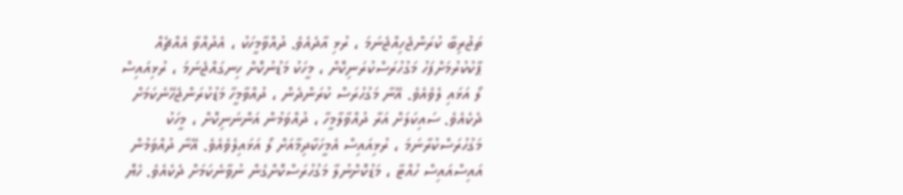ތަޖުރިބާ ކުރަންޖެހިއްޖެނަމަ ، ރުޅި އާދެއެވެ. ދުއްވާމީހަކު ، އެދުއްވާ އެއްޗެއް ޕާކުކުރުމަށްފަހު މަގުހުރަސްކުރަނިކޮށް ، މީހަކު މަޑުނުކޮށް ހިނގައްޖެނަމަ ، ރުޅިއައިސް ލޯ އަޅައި ލެވެއެވެ. އޭނާ މަގުހުރަސް ކުރަންދެން ، ދުއްވާމީހާ މަޑުކުރަންޖެހޭނެކަމަށް ދެކެއެވެ. ސައިކަލަށް އަރާ ދުއްވާލާމީހާ ، ދުއްވަމުން އަންނަނިކޮށް ، މީހަކު މަގުހުރަސްކުރާނަމަ ، ރުޅިއައިސް އެމީހަކާދިމާއަށް ލޯ އަޅައިލެވެއެވެ. އޭނާ ދުއްވަމުން އައިސްއައިސް ހުއްޓާ ، މަޑުކޮށްނުލާ މަގުހުރަސްކޮށްގެން ނުވާނެކަމަށް ދެކެއެވެ. ހެޔޮ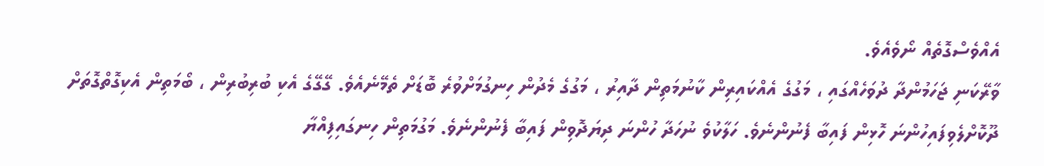އެއްވެސްގޮތެއް ނޯވެއެވެ.
ވާރޭކަނި ޖަހަމުންދާ ދުވަހެއްގައި ، މަގުގެ އެއްކައިރިން ކާނުމަތިން ދާއިރު ، މަގުގެ މެދުން ހިނގުމަށްވުރެ ބޮޑަށް ތެމޭނެއެވެ. ގޭގޭގެ އެކި ބުރިބުރިން ، ބޯމަތިން އެކިގޮތްގޮތަށް ދޫކޮށްލެވިފައިހުންނަ ހޮޅިން ފައިބާ ފެނުންނެވެ. ހަލާކުވެ ނުހަދާ ހުންނަ ދިޔަދޮވިން ފައިބާ ފެނުންނެވެ. މަގުމަތިން ހިނގައިފިއްޔާ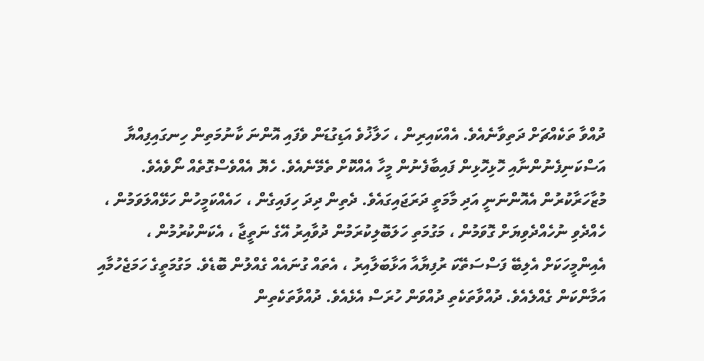ދުއްވާ ތަކެއްޗަށް ދަތިވާނެއެވެ. އެއްކައިރިން ، ހަލާޚުވެ އަޑިގުޑަން ވެފައި އޮންނަ ކާނުމަތިން ހިނގައިފިއްޔާ އަސްކަނިފެނުންނާއި ހޮޅިހޮޅިން ފައިބާފެނުން މީހާ އެއްކޮށް ތެމޭނެއެވެ. ހެޔޮ އެއްވެސްގޮތެއް ނޯވެއެވެ.
މުޒާހަރާކުރުން އެއޮންނަނީ އަދި މާމަތީ ދަރަޖައިގައެވެ. ދެތިން ދިދަ ހިފައިގެން ، ހައެއްކަމީހުން ހަޅޭއްލަވަމުން ، ހެއްދެވި ނުހެއްދެވިޔަށް ގޮވަމުން ، މަގުމަތި ހަލަބޮލިކުރަމުން ދުވާއިރު އޭގެ ނަތީޖާ ، އެކަންކުރުމުން ، އެއިންމީހަކަށް އެލިބޭ ފަސްސަތޭކަ ރުފިޔާއާ އަޅާބަލާއިރު ، އެތައް ގުނައެއް ގެއްލުން ބޮޑެވެ. މަގުމަތީގެ ހަމަޖެހުމާއި އަމާންކަން ގެއްލެއެވެ. ދުއްވާތަކެތި ދުއްވަން ހުރަސް އެޅެއެވެ. ދުއްވާތަކެތިން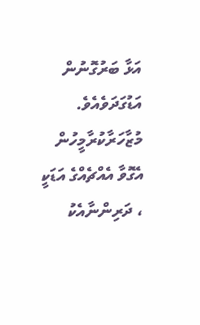އަޅާ ބަރުގޮނުން އަޑުގަދަވެއެވެ. މުޒާހަރާކުރާމީހުން އެގޮވާ އެއްޗެއްގެ އަޑަކީ ، ދަރިންނާއެކު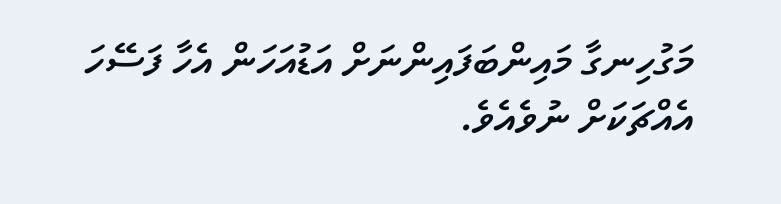މަގުހިނގާ މައިންބަފައިންނަށް އަޑުއަހަން އެހާ ފަސޭހަ އެއްޗަކަށް ނުވެއެވެ.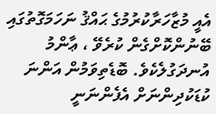އެއީ މުޒާހަރާކުރުމުގެ ޙައްޤު ނަހަމަގޮތުގައި ބޭނުންކޮށްގެން ކުރެވޭ ، ޢާންމު އުނދަގުލެކެވެ. ބޮޑެތިވަމުން އަންނަ ކުޑަކުދިންނަށް އެފެންނަނީ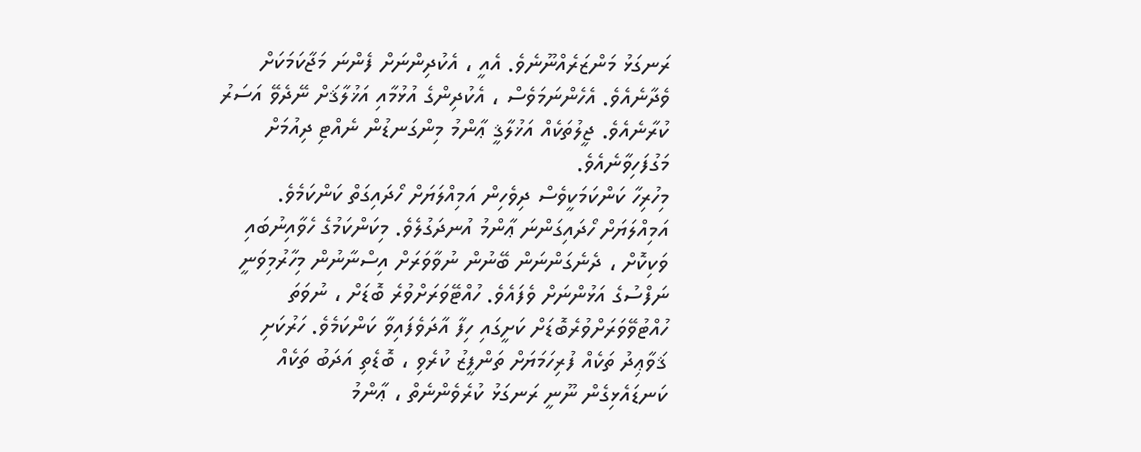ރަނގަޅު މަންޒަރެއްނޫނެވެ. އެއީ ، އެކުދިންނަށް ފެންނަ މަޖާކަމަކަށް ވެދާނެއެވެ. އެހެންނަމަވެސް ، އެކުދިންގެ އުޅުމާއި އަޚުލާޤަށް ނޭދެވޭ އަސަރު ކުރާނެއެވެ. ޖީލުތަކެއް އަޚުލާޤީ ޢާންމު މިންގަނޑުން ނެއްޓި ދިއުމަށް މަގުފަހިވާނެއެވެ.
މިހުރިހާ ކަންކަމަކީވެސް ދިވެހިން އަމިއްލަޔަށް ހޯދައިގަތް ކަންކަމެވެ. އަމިއްލަޔަށް ހޯދައިގަންނަ ޢާންމު އުނދަގުލެވެ. މިކަންކަމުގެ ހެވާއިނުބައި ވަކިކޮށް ، ދެނެގަންނަން ބޭނުން ނުވާވަރަށް އިސްނާނުން މިހާރުމިވަނީ ނަފްސުގެ އަޅުންނަށް ވެފައެވެ. ހުއްޓޭވަރަށްވުރެ ބޮޑަށް ، ނުވަތަ ހުއްޓުވޭވަރަށްވުރެބޮޑަށް ކަށީގައި ހިފާ އާދަވެފައިވާ ކަންކަމެވެ. ހަރުކަށި ޤަވާޢިދު ތަކެއް ފުރިހަމަޔަށް ތަންފީޒު ކުރެވި ، ބޮޑެތި އަދަބު ތަކެއް ކަނޑައެޅިގެން ނޫނީ ރަނގަޅު ކުރެވެންނެތް ، ޢާންމު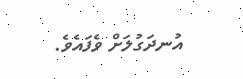އުނދަގުލަށް ވެފައެވެ.